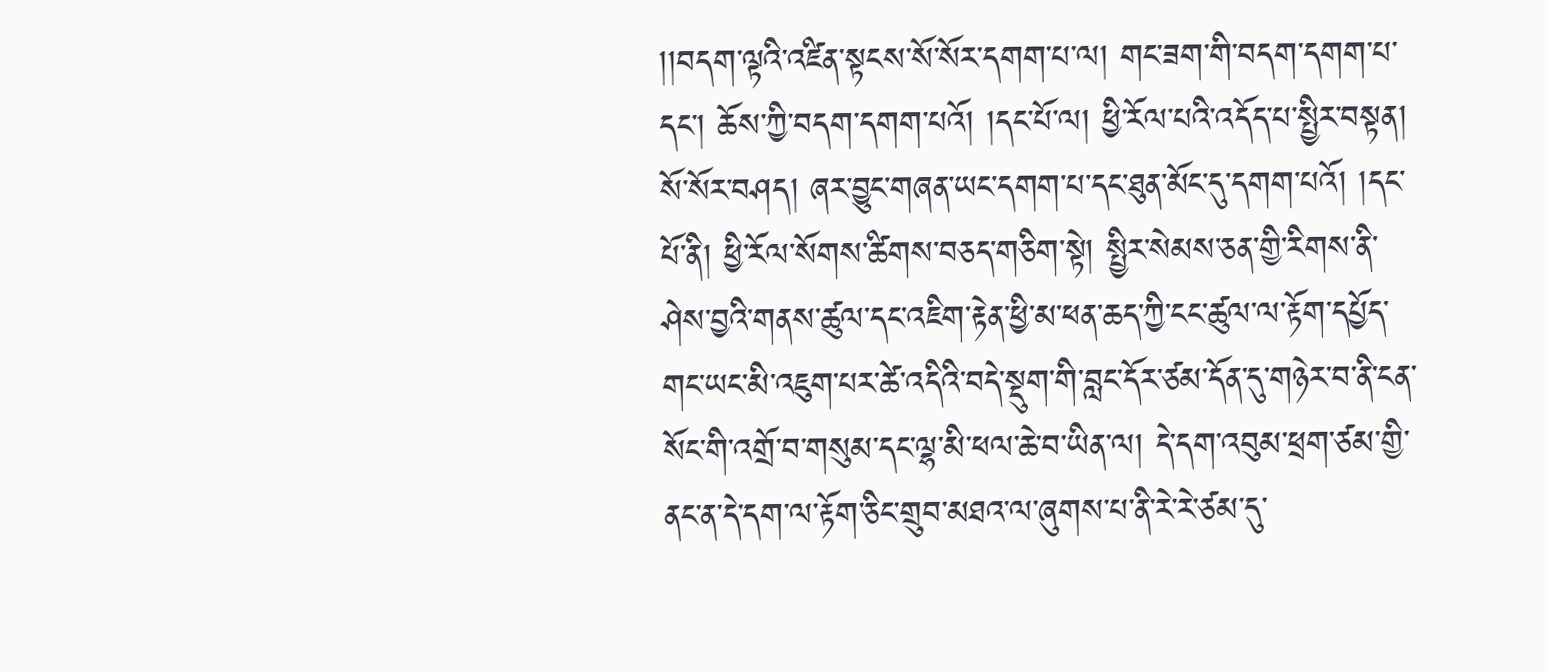།།བདག་ལྟའི་འཛིན་སྟངས་སོ་སོར་དགག་པ་ལ། གང་ཟག་གི་བདག་དགག་པ་དང་། ཆོས་ཀྱི་བདག་དགག་པའོ། །དང་པོ་ལ། ཕྱི་རོལ་པའི་འདོད་པ་སྤྱིར་བསྟན། སོ་སོར་བཤད། ཞར་བྱུང་གཞན་ཡང་དགག་པ་དང་ཐུན་མོང་དུ་དགག་པའོ། །དང་པོ་ནི། ཕྱི་རོལ་སོགས་ཚིགས་བཅད་གཅིག་སྟེ། སྤྱིར་སེམས་ཅན་གྱི་རིགས་ནི་ཤེས་བྱའི་གནས་ཚུལ་དང་འཇིག་རྟེན་ཕྱི་མ་ཕན་ཆད་ཀྱི་ངང་ཚུལ་ལ་རྟོག་དཔྱོད་གང་ཡང་མི་འཇུག་པར་ཚེ་འདིའི་བདེ་སྡུག་གི་བླང་དོར་ཙམ་དོན་དུ་གཉེར་བ་ནི་ངན་སོང་གི་འགྲོ་བ་གསུམ་དང་ལྷ་མི་ཕལ་ཆེ་བ་ཡིན་ལ། དེ་དག་འབུམ་ཕྲག་ཙམ་གྱི་ནང་ན་དེ་དག་ལ་རྟོག་ཅིང་གྲུབ་མཐའ་ལ་ཞུགས་པ་ནི་རེ་རེ་ཙམ་དུ་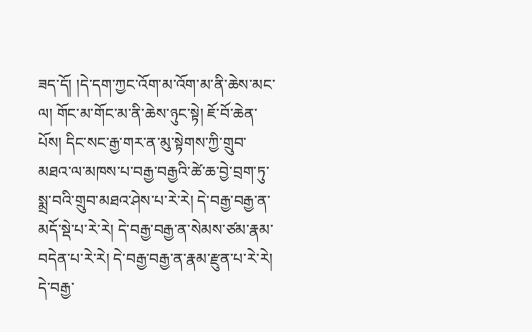ཟད་དོ། །དེ་དག་ཀྱང་འོག་མ་འོག་མ་ནི་ཆེས་མང་ལ། གོང་མ་གོང་མ་ནི་ཆེས་ཉུང་སྟེ། ཇོ་བོ་ཆེན་པོས། དིང་སང་རྒྱ་གར་ན་མུ་སྟེགས་ཀྱི་གྲུབ་མཐའ་ལ་མཁས་པ་བརྒྱ་བརྒྱའི་ཚེ་ཆ་བྱེ་བྲག་ཏུ་སྨྲ་བའི་གྲུབ་མཐའ་ཤེས་པ་རེ་རེ། དེ་བརྒྱ་བརྒྱ་ན་མདོ་སྡེ་པ་རེ་རེ། དེ་བརྒྱ་བརྒྱ་ན་སེམས་ཙམ་རྣམ་བདེན་པ་རེ་རེ། དེ་བརྒྱ་བརྒྱ་ན་རྣམ་རྫུན་པ་རེ་རེ། དེ་བརྒྱ་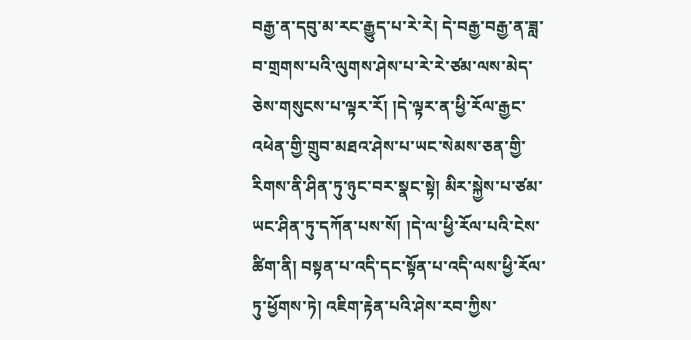བརྒྱ་ན་དབུ་མ་རང་རྒྱུད་པ་རེ་རེ། དེ་བརྒྱ་བརྒྱ་ན་ཟླ་བ་གྲགས་པའི་ལུགས་ཤེས་པ་རེ་རེ་ཙམ་ལས་མེད་ཅེས་གསུངས་པ་ལྟར་རོ། །དེ་ལྟར་ན་ཕྱི་རོལ་རྒྱང་འཕེན་གྱི་གྲུབ་མཐའ་ཤེས་པ་ཡང་སེམས་ཅན་གྱི་རིགས་ནི་ཤིན་ཏུ་ཉུང་བར་སྣང་སྟེ། མིར་སྐྱེས་པ་ཙམ་ཡང་ཤིན་ཏུ་དཀོན་པས་སོ། །དེ་ལ་ཕྱི་རོལ་པའི་ངེས་ཚིག་ནི། བསྟན་པ་འདི་དང་སྟོན་པ་འདི་ལས་ཕྱི་རོལ་ཏུ་ཕྱོགས་ཏེ། འཇིག་རྟེན་པའི་ཤེས་རབ་ཀྱིས་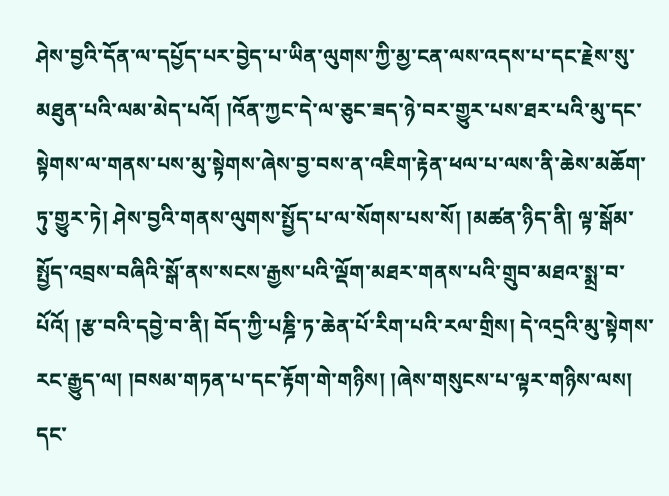ཤེས་བྱའི་དོན་ལ་དཔྱོད་པར་བྱེད་པ་ཡིན་ལུགས་ཀྱི་མྱ་ངན་ལས་འདས་པ་དང་རྗེས་སུ་མཐུན་པའི་ལམ་མེད་པའོ། །འོན་ཀྱང་དེ་ལ་ཅུང་ཟད་ཉེ་བར་གྱུར་པས་ཐར་པའི་མུ་དང་སྟེགས་ལ་གནས་པས་མུ་སྟེགས་ཞེས་བྱ་བས་ན་འཇིག་རྟེན་ཕལ་པ་ལས་ནི་ཆེས་མཆོག་ཏུ་གྱུར་ཏེ། ཤེས་བྱའི་གནས་ལུགས་སྤྱོད་པ་ལ་སོགས་པས་སོ། །མཚན་ཉིད་ནི། ལྟ་སྒོམ་སྤྱོད་འབྲས་བཞིའི་སྒོ་ནས་སངས་རྒྱས་པའི་ལྡོག་མཐར་གནས་པའི་གྲུབ་མཐའ་སྨྲ་བ་པོའོ། །རྩ་བའི་དབྱེ་བ་ནི། བོད་ཀྱི་པཎྜི་ཏ་ཆེན་པོ་རིག་པའི་རལ་གྲིས། དེ་འདྲའི་མུ་སྟེགས་རང་རྒྱུད་ལ། །བསམ་གཏན་པ་དང་རྟོག་གེ་གཉིས། །ཞེས་གསུངས་པ་ལྟར་གཉིས་ལས། དང་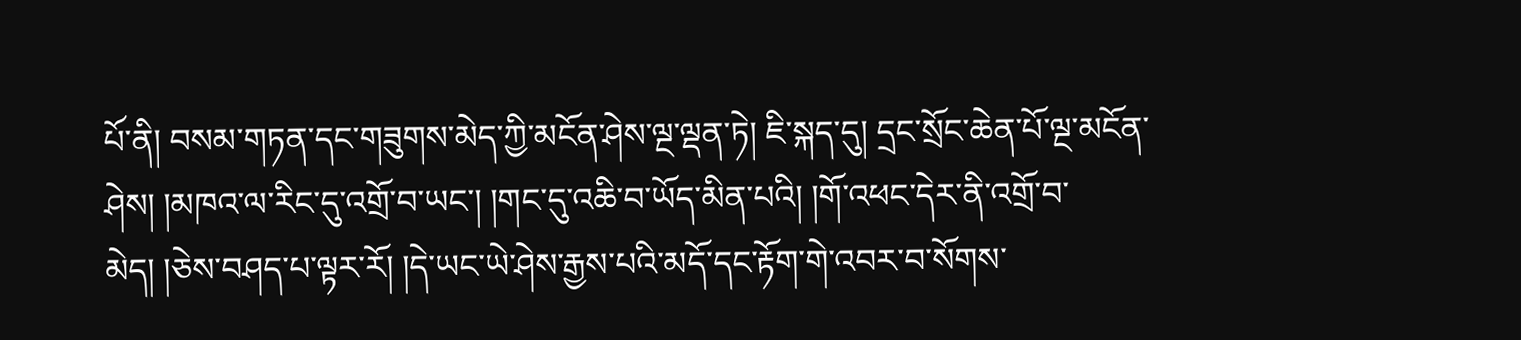པོ་ནི། བསམ་གཏན་དང་གཟུགས་མེད་ཀྱི་མངོན་ཤེས་ལྔ་ལྡན་ཏེ། ཇི་སྐད་དུ། དྲང་སྲོང་ཆེན་པོ་ལྔ་མངོན་ཤེས། །མཁའ་ལ་རིང་དུ་འགྲོ་བ་ཡང་། །གང་དུ་འཆི་བ་ཡོད་མིན་པའི། །གོ་འཕང་དེར་ནི་འགྲོ་བ་མེད། །ཅེས་བཤད་པ་ལྟར་རོ། །དེ་ཡང་ཡེ་ཤེས་རྒྱས་པའི་མདོ་དང་རྟོག་གེ་འབར་བ་སོགས་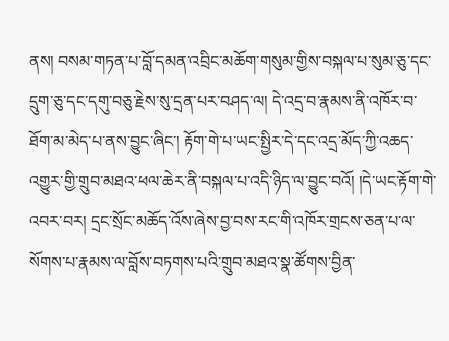ནས། བསམ་གཏན་པ་བློ་དམན་འབྲིང་མཆོག་གསུམ་གྱིས་བསྐལ་པ་སུམ་ཅུ་དང་དྲུག་ཅུ་དང་དགུ་བཅུ་རྗེས་སུ་དྲན་པར་བཤད་ལ། དེ་འདྲ་བ་རྣམས་ནི་འཁོར་བ་ཐོག་མ་མེད་པ་ནས་བྱུང་ཞིང་། རྟོག་གེ་པ་ཡང་སྤྱིར་དེ་དང་འདྲ་མོད་ཀྱི་འཆད་འགྱུར་གྱི་གྲུབ་མཐའ་ཕལ་ཆེར་ནི་བསྐལ་པ་འདི་ཉིད་ལ་བྱུང་བའོ། །དེ་ཡང་རྟོག་གེ་འབར་བར། དྲང་སྲོང་མཆོད་འོས་ཞེས་བྱ་བས་རང་གི་འཁོར་གྲངས་ཅན་པ་ལ་སོགས་པ་རྣམས་ལ་བློས་བཏགས་པའི་གྲུབ་མཐའ་སྣ་ཚོགས་བྱིན་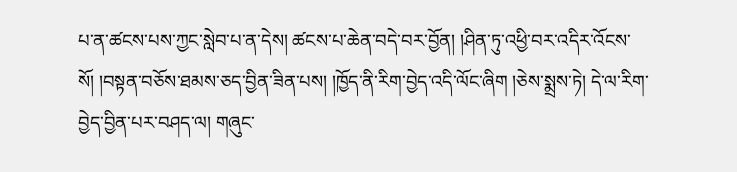པ་ན་ཚངས་པས་ཀྱང་སླེབ་པ་ན་དེས། ཚངས་པ་ཆེན་བདེ་བར་བྱོན། །ཤིན་ཏུ་འཕྱི་བར་འདིར་འོངས་སོ། །བསྟན་བཅོས་ཐམས་ཅད་བྱིན་ཟིན་པས། །ཁྱོད་ནི་རིག་བྱེད་འདི་ལོང་ཞིག །ཅེས་སྨྲས་ཏེ། དེ་ལ་རིག་བྱེད་བྱིན་པར་བཤད་ལ། གཞུང་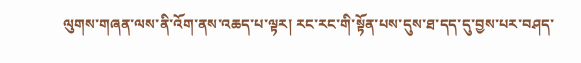ལུགས་གཞན་ལས་ནི་འོག་ནས་འཆད་པ་ལྟར། རང་རང་གི་སྟོན་པས་དུས་ཐ་དད་དུ་བྱས་པར་བཤད་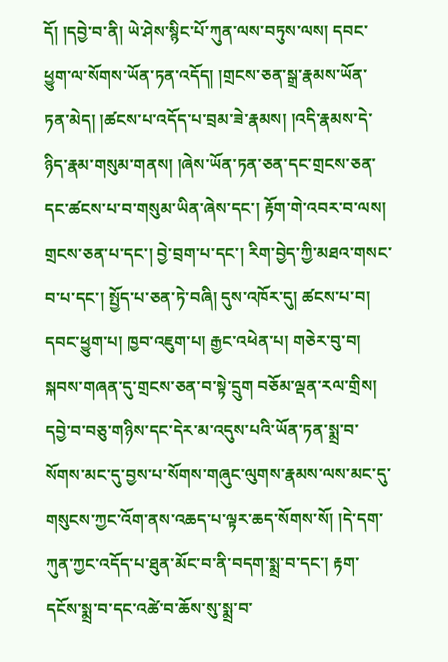དོ། །དབྱེ་བ་ནི། ཡེ་ཤེས་སྙིང་པོ་ཀུན་ལས་བཏུས་ལས། དབང་ཕྱུག་ལ་སོགས་ཡོན་ཏན་འདོད། །གྲངས་ཅན་སྒྲ་རྣམས་ཡོན་ཏན་མེད། །ཚངས་པ་འདོད་པ་བྲམ་ཟེ་རྣམས། །འདི་རྣམས་དེ་ཉིད་རྣམ་གསུམ་གནས། །ཞེས་ཡོན་ཏན་ཅན་དང་གྲངས་ཅན་དང་ཚངས་པ་བ་གསུམ་ཡིན་ཞེས་དང་། རྟོག་གེ་འབར་བ་ལས། གྲངས་ཅན་པ་དང་། བྱེ་བྲག་པ་དང་། རིག་བྱེད་ཀྱི་མཐའ་གསང་བ་པ་དང་། སྤྱོད་པ་ཅན་ཏེ་བཞི། དུས་འཁོར་དུ། ཚངས་པ་བ། དབང་ཕྱུག་པ། ཁྱབ་འཇུག་པ། རྒྱང་འཕེན་པ། གཅེར་བུ་བ། སྐབས་གཞན་དུ་གྲངས་ཅན་བ་སྟེ་དྲུག བཅོམ་ལྡན་རལ་གྲིས། དབྱེ་བ་བཅུ་གཉིས་དང་དེར་མ་འདུས་པའི་ཡོན་ཏན་སྨྲ་བ་སོགས་མང་དུ་བྱས་པ་སོགས་གཞུང་ལུགས་རྣམས་ལས་མང་དུ་གསུངས་ཀྱང་འོག་ནས་འཆད་པ་ལྟར་ཆད་སོགས་སོ། །དེ་དག་ཀུན་ཀྱང་འདོད་པ་ཐུན་མོང་བ་ནི་བདག་སྨྲ་བ་དང་། རྟག་དངོས་སྨྲ་བ་དང་འཚེ་བ་ཆོས་སུ་སྨྲ་བ་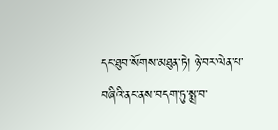དང་ཐུབ་སོགས་མཐུན་ཏེ། ཉེ་བར་ལེན་པ་བཞིའི་ནང་ནས་བདག་ཏུ་སྨྲ་བ་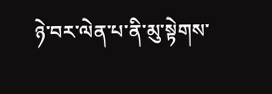ཉེ་བར་ལེན་པ་ནི་མུ་སྟེགས་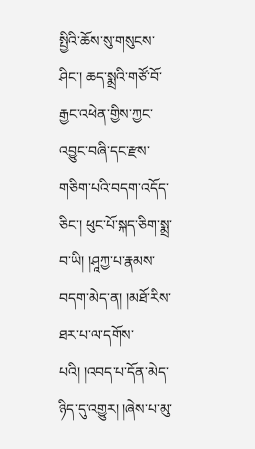སྤྱིའི་ཆོས་སུ་གསུངས་ཤིང་། ཆད་སྨྲའི་གཙོ་བོ་རྒྱང་འཕེན་གྱིས་ཀྱང་འབྱུང་བཞི་དང་རྫས་གཅིག་པའི་བདག་འདོད་ཅིང་། ཕུང་པོ་སྐད་ཅིག་སྨྲ་བ་ཡི། །ཤཱཀྱ་པ་རྣམས་བདག་མེད་ན། །མཐོ་རིས་ཐར་པ་ལ་དགོས་པའི། །འབད་པ་དོན་མེད་ཉིད་དུ་འགྱུར། །ཞེས་པ་མུ་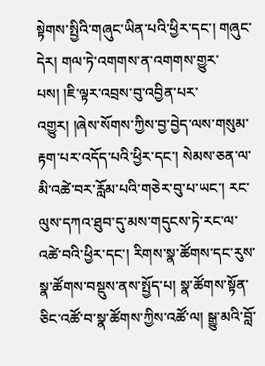སྟེགས་སྤྱིའི་གཞུང་ཡིན་པའི་ཕྱིར་དང་། གཞུང་དེར། གལ་ཏེ་འགགས་ན་འགགས་གྱུར་པས། །ཇི་ལྟར་འབྲས་བུ་འབྱིན་པར་འགྱུར། །ཞེས་སོགས་ཀྱིས་བྱ་བྱེད་ལས་གསུམ་རྟག་པར་འདོད་པའི་ཕྱིར་དང་། སེམས་ཅན་ལ་མི་འཚེ་བར་རློམ་པའི་གཅེར་བུ་པ་ཡང་། རང་ལུས་དཀའ་ཐུབ་དུ་མས་གདུངས་ཏེ་རང་ལ་འཚེ་བའི་ཕྱིར་དང་། རིགས་སྣ་ཚོགས་དང་རུས་སྣ་ཚོགས་བསྡུས་ནས་སྤྱོད་པ། སྣ་ཚོགས་སྟོན་ཅིང་འཚོ་བ་སྣ་ཚོགས་ཀྱིས་འཚོ་ལ། སྒྱུ་མའི་བློ་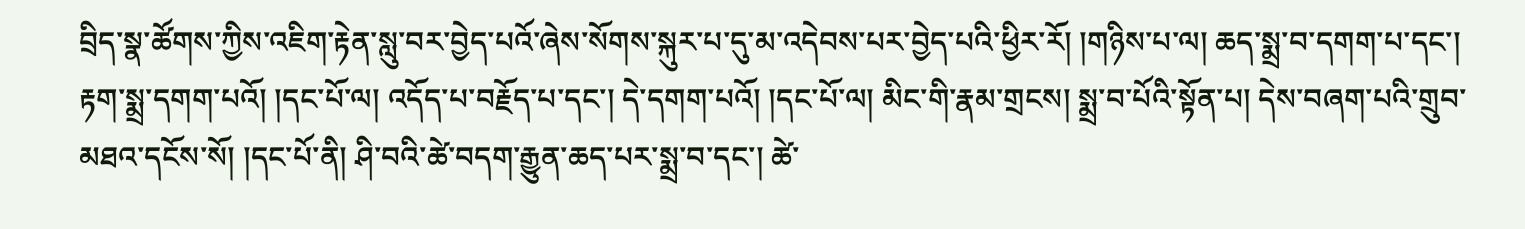བྲིད་སྣ་ཚོགས་ཀྱིས་འཇིག་རྟེན་སླུ་བར་བྱེད་པའོ་ཞེས་སོགས་སྐུར་པ་དུ་མ་འདེབས་པར་བྱེད་པའི་ཕྱིར་རོ། །གཉིས་པ་ལ། ཆད་སྨྲ་བ་དགག་པ་དང་། རྟག་སྨྲ་དགག་པའོ། །དང་པོ་ལ། འདོད་པ་བརྗོད་པ་དང་། དེ་དགག་པའོ། །དང་པོ་ལ། མིང་གི་རྣམ་གྲངས། སྨྲ་བ་པོའི་སྟོན་པ། དེས་བཞག་པའི་གྲུབ་མཐའ་དངོས་སོ། །དང་པོ་ནི། ཤི་བའི་ཚེ་བདག་རྒྱུན་ཆད་པར་སྨྲ་བ་དང་། ཚེ་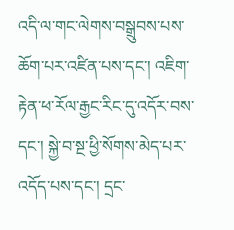འདི་ལ་གང་ལེགས་བསྒྲུབས་པས་ཆོག་པར་འཛིན་པས་དང་། འཇིག་རྟེན་ཕ་རོལ་རྒྱང་རིང་དུ་འདོར་བས་དང་། སྐྱེ་བ་སྔ་ཕྱི་སོགས་མེད་པར་འདོད་པས་དང་། དྲང་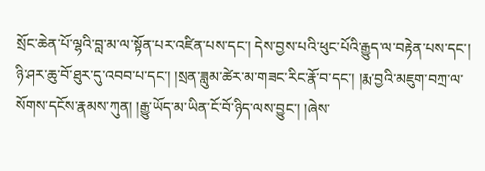སྲོང་ཆེན་པོ་ལྷའི་བླ་མ་ལ་སྟོན་པར་འཛིན་པས་དང་། དེས་བྱས་པའི་ཕུང་པོའི་རྒྱུད་ལ་བརྟེན་པས་དང་། ཉི་ཤར་ཆུ་བོ་ཐུར་དུ་འབབ་པ་དང་། །སྲན་ཟླུམ་ཚེར་མ་གཟང་རིང་རྣོ་བ་དང་། །རྨ་བྱའི་མཇུག་བཀྲ་ལ་སོགས་དངོས་རྣམས་ཀུན། །རྒྱུ་ཡོད་མ་ཡིན་ངོ་བོ་ཉིད་ལས་བྱུང་། །ཞེས་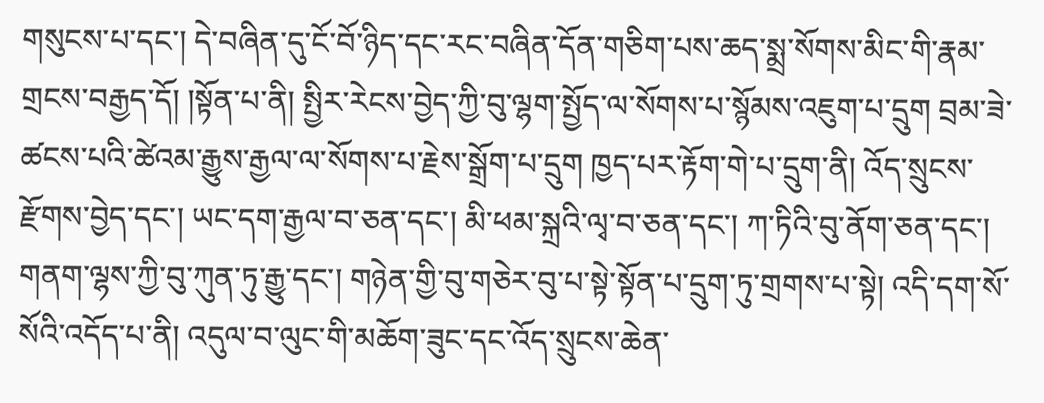གསུངས་པ་དང་། དེ་བཞིན་དུ་ངོ་བོ་ཉིད་དང་རང་བཞིན་དོན་གཅིག་པས་ཆད་སྨྲ་སོགས་མིང་གི་རྣམ་གྲངས་བརྒྱད་དོ། །སྟོན་པ་ནི། སྤྱིར་རེངས་བྱེད་ཀྱི་བུ་ལྷག་སྤྱོད་ལ་སོགས་པ་སྙོམས་འཇུག་པ་དྲུག བྲམ་ཟེ་ཚངས་པའི་ཚེའམ་རྒྱུས་རྒྱལ་ལ་སོགས་པ་རྗེས་སྒྲོག་པ་དྲུག ཁྱད་པར་རྟོག་གེ་པ་དྲུག་ནི། འོད་སྲུངས་རྫོགས་བྱེད་དང་། ཡང་དག་རྒྱལ་བ་ཅན་དང་། མི་ཕམ་སྐྲའི་ལྭ་བ་ཅན་དང་། ཀ་ཏིའི་བུ་ནོག་ཅན་དང་། གནག་ལྷས་ཀྱི་བུ་ཀུན་ཏུ་རྒྱུ་དང་། གཉེན་གྱི་བུ་གཅེར་བུ་པ་སྟེ་སྟོན་པ་དྲུག་ཏུ་གྲགས་པ་སྟེ། འདི་དག་སོ་སོའི་འདོད་པ་ནི། འདུལ་བ་ལུང་གི་མཆོག་ཟུང་དང་འོད་སྲུངས་ཆེན་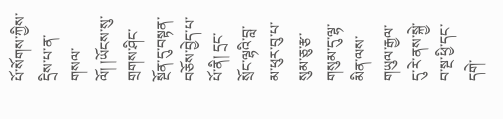པོ་སོགས་ཀྱིས་དྲིས་པ་ན་གསལ་ལོ། །ཡོངས་སུ་གྲགས་ཤིང་སྔོན་དུ་བསྟན་བཅོས་བྱེད་པ་པོ་ནི། དྲང་སྲོང་ལྷའི་བླ་མ་ཕུར་བུ་པ་སུམ་ཅུ་རྩ་གསུམ་དུ་ལྷ་མིན་ལས་གཡུལ་རྒྱལ་དུ་རེ་ནས་སྐྱེ་བ་སྔ་ཕྱི་དང་དགེ་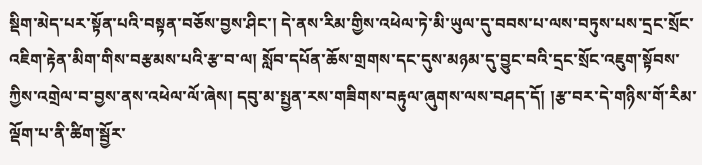སྡིག་མེད་པར་སྟོན་པའི་བསྟན་བཅོས་བྱས་ཤིང་། དེ་ནས་རིམ་གྱིས་འཕེལ་ཏེ་མི་ཡུལ་དུ་བབས་པ་ལས་བཏུས་པས་དྲང་སྲོང་འཇིག་རྟེན་མིག་གིས་བརྩམས་པའི་རྩ་བ་ལ། སློབ་དཔོན་ཆོས་གྲགས་དང་དུས་མཉམ་དུ་བྱུང་བའི་དྲང་སྲོང་འཇུག་སྟོབས་ཀྱིས་འགྲེལ་བ་བྱས་ནས་འཕེལ་ལོ་ཞེས། དབུ་མ་སྤྱན་རས་གཟིགས་བརྟུལ་ཞུགས་ལས་བཤད་དོ། །རྩ་བར་དེ་གཉིས་གོ་རིམ་ལྡོག་པ་ནི་ཚིག་སྦྱོར་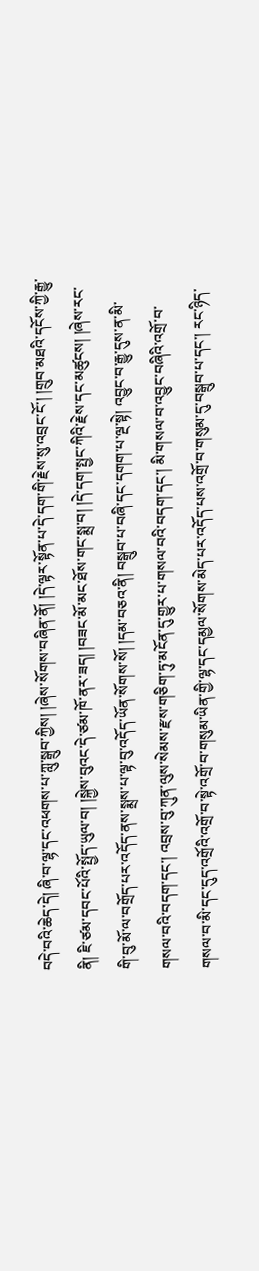བདེ་བའི་ཆེད་དེ། ཞི་བ་ལྷ་དང་འཕགས་པ་ཀླུ་སྒྲུབ་ཀྱིས། །ཞེས་སོགས་བཞིན་ནོ། །དེ་ལྟར་སྟོན་པ་དེ་དག་གི་རྗེས་སུ་འབྲང་ངོ་། །གྲུབ་མཐའི་དངོས་ཀྱི་རྒྱུ་ནི། ཇི་ཙམ་དབང་པོའི་སྤྱོད་ཡུལ་བ། །སྐྱེས་བུའང་དེ་ཙམ་ཁོ་ནར་ཟད། །བཟང་མོ་མང་ཐོས་གང་སྨྲ་བ། །དེ་དག་སྤྱང་ཀིའི་རྗེས་དང་མཚུངས། །ཞེས་རང་གི་བུ་མོ་ལ་བགྲོད་པར་འདོད་ནས་སྨྲས་པ་ལྟ་བུ་འདོད་ཡོན་སོགས་སོ། །དམ་བཅའ་ནི། བསྒྲུབ་པ་བཞི་དང་དགག་པ་ལྔ་སྟེ། འབྱུང་བ་རྒྱུ་དུས་ན་མི་གསལ་བའི་བདག་དང་། འབྲས་བུ་ཀུན་ལུས་སེམས་རྫས་གཅིག་ཏུ་མངོན་དུ་གྱུར་པ་གསལ་བའི་བདག་དང་། མི་གསལ་བ་འབྱུང་བཞིའི་འགྲོ་བ་གསལ་བ་མི་དང་དུད་འགྲོའི་འགྲོ་བ་སྟེ་འགྲོ་བ་གསུམ་ཡིན་གྱི་ལྷ་དང་དམྱལ་སོགས་མེད་པར་འདོད་པས་འགྲོ་བ་གསུམ་དུ་བསྒྲུབ་པ་དང་། རང་ཉིད་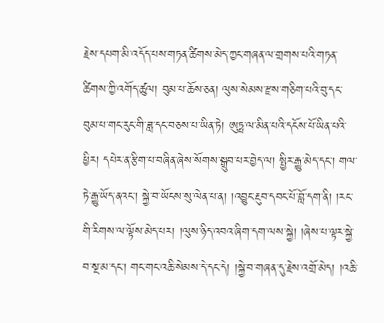རྗེས་དཔག་མི་འདོད་པས་གཏན་ཚིགས་མེད་ཀྱང་གཞན་ལ་གྲགས་པའི་གཏན་ཚིགས་ཀྱི་འགོད་ཚུལ། བུམ་པ་ཆོས་ཅན། ལུས་སེམས་རྫས་གཅིག་པའི་བུ་དང་བུམ་པ་གང་རུང་གི་ཟླ་དང་བཅས་པ་ཡིན་ཏེ། ཨུཏྤ་ལ་མིན་པའི་དངོས་པོ་ཡིན་པའི་ཕྱིར། དཔེར་ན་རྩིག་པ་བཞིན་ཞེས་སོགས་སྒྲུབ་པར་བྱེད་ལ། སྤྱིར་རྒྱུ་མེད་དང་། གལ་ཏེ་རྒྱུ་ཡོད་ནའང་། སྐྱེ་བ་ཡོངས་སུ་ལེན་པ་ན། །འབྱུང་རྔུབ་དབང་པོ་བློ་དག་ནི། །རང་གི་རིགས་ལ་ལྟོས་མེད་པར། །ལུས་ཉིད་འབའ་ཞིག་དག་ལས་སྐྱེ། །ཞེས་པ་ལྟར་སྐྱེ་བ་སྔ་མ་དང་། གང་གང་འཆི་སེམས་དེ་དང་དེ། །སྐྱེ་བ་གཞན་དུ་རྗེས་འགྲོ་མེད། །འཆི་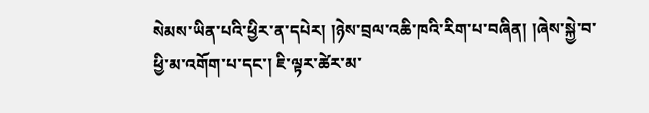སེམས་ཡིན་པའི་ཕྱིར་ན་དཔེར། །ཉེས་བྲལ་འཆི་ཁའི་རིག་པ་བཞིན། །ཞེས་སྐྱེ་བ་ཕྱི་མ་འགོག་པ་དང་། ཇི་ལྟར་ཚེར་མ་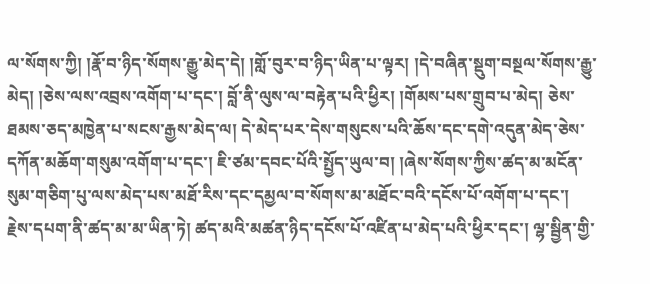ལ་སོགས་ཀྱི། །རྣོ་བ་ཉིད་སོགས་རྒྱུ་མེད་དེ། །གློ་བུར་བ་ཉིད་ཡིན་པ་ལྟར། །དེ་བཞིན་སྡུག་བསྔལ་སོགས་རྒྱུ་མེད། །ཅེས་ལས་འབྲས་འགོག་པ་དང་། བློ་ནི་ལུས་ལ་བརྟེན་པའི་ཕྱིར། །གོམས་པས་གྲུབ་པ་མེད། ཅེས་ཐམས་ཅད་མཁྱེན་པ་སངས་རྒྱས་མེད་ལ། དེ་མེད་པར་དེས་གསུངས་པའི་ཆོས་དང་དགེ་འདུན་མེད་ཅེས་དཀོན་མཆོག་གསུམ་འགོག་པ་དང་། ཇི་ཙམ་དབང་པོའི་སྤྱོད་ཡུལ་བ། །ཞེས་སོགས་ཀྱིས་ཚད་མ་མངོན་སུམ་གཅིག་པུ་ལས་མེད་པས་མཐོ་རིས་དང་དམྱལ་བ་སོགས་མ་མཐོང་བའི་དངོས་པོ་འགོག་པ་དང་། རྗེས་དཔག་ནི་ཚད་མ་མ་ཡིན་ཏེ། ཚད་མའི་མཚན་ཉིད་དངོས་པོ་འཛིན་པ་མེད་པའི་ཕྱིར་དང་། ལྷ་སྦྱིན་གྱི་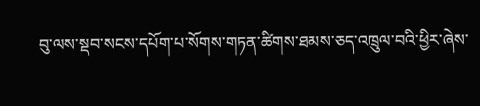བུ་ལས་སྡབ་སངས་དཔོག་པ་སོགས་གཏན་ཚིགས་ཐམས་ཅད་འཁྲུལ་བའི་ཕྱིར་ཞེས་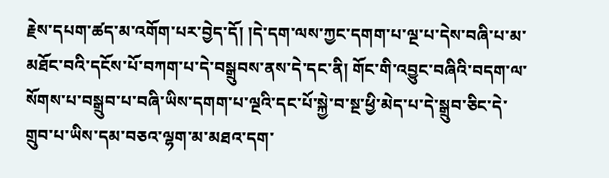རྗེས་དཔག་ཚད་མ་འགོག་པར་བྱེད་དོ། །དེ་དག་ལས་ཀྱང་དགག་པ་ལྔ་པ་དེས་བཞི་པ་མ་མཐོང་བའི་དངོས་པོ་བཀག་པ་དེ་བསྒྲུབས་ནས་དེ་དང་ནི། གོང་གི་འབྱུང་བཞིའི་བདག་ལ་སོགས་པ་བསྒྲུབ་པ་བཞི་ཡིས་དགག་པ་ལྔའི་དང་པོ་སྐྱེ་བ་སྔ་ཕྱི་མེད་པ་དེ་སྒྲུབ་ཅིང་དེ་གྲུབ་པ་ཡིས་དམ་བཅའ་ལྷག་མ་མཐའ་དག་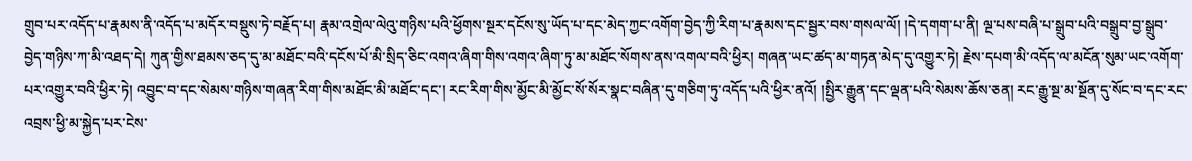གྲུབ་པར་འདོད་པ་རྣམས་ནི་འདོད་པ་མདོར་བསྡུས་ཏེ་བརྗོད་པ། རྣམ་འགྲེལ་ལེའུ་གཉིས་པའི་ཕྱོགས་སྔར་དངོས་སུ་ཡོད་པ་དང་མེད་ཀྱང་འགོག་བྱེད་ཀྱི་རིག་པ་རྣམས་དང་སྦྱར་བས་གསལ་ལོ། །དེ་དགག་པ་ནི། ལྔ་པས་བཞི་པ་སྒྲུབ་པའི་བསྒྲུབ་བྱ་སྒྲུབ་བྱེད་གཉིས་ཀ་མི་འཐད་དེ། ཀུན་གྱིས་ཐམས་ཅད་དུ་མ་མཐོང་བའི་དངོས་པོ་མི་སྲིད་ཅིང་འགའ་ཞིག་གིས་འགའ་ཞིག་ཏུ་མ་མཐོང་སོགས་ནས་འགལ་བའི་ཕྱིར། གཞན་ཡང་ཚད་མ་གཏན་མེད་དུ་འགྱུར་ཏེ། རྗེས་དཔག་མི་འདོད་ལ་མངོན་སུམ་ཡང་འགོག་པར་འགྱུར་བའི་ཕྱིར་ཏེ། འབྱུང་བ་དང་སེམས་གཉིས་གཞན་རིག་གིས་མཐོང་མི་མཐོང་དང་། རང་རིག་གིས་མྱོང་མི་མྱོང་སོ་སོར་སྣང་བཞིན་དུ་གཅིག་ཏུ་འདོད་པའི་ཕྱིར་ནའོ། །སྤྱིར་རྒྱུན་དང་ལྡན་པའི་སེམས་ཆོས་ཅན། རང་རྒྱུ་སྔ་མ་སྔོན་དུ་སོང་བ་དང་རང་འབྲས་ཕྱི་མ་སྐྱེད་པར་ངེས་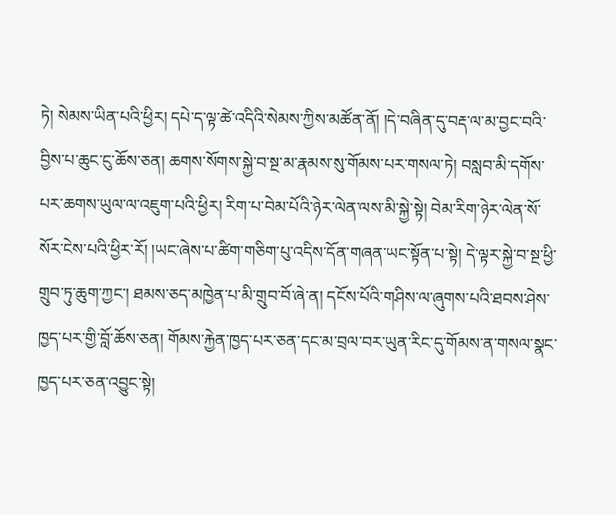ཏེ། སེམས་ཡིན་པའི་ཕྱིར། དཔེ་ད་ལྟ་ཚེ་འདིའི་སེམས་ཀྱིས་མཚོན་ནོ། །དེ་བཞིན་དུ་བརྡ་ལ་མ་བྱང་བའི་བྱིས་པ་ཆུང་ངུ་ཆོས་ཅན། ཆགས་སོགས་སྐྱེ་བ་སྔ་མ་རྣམས་སུ་གོམས་པར་གསལ་ཏེ། བསླབ་མི་དགོས་པར་ཆགས་ཡུལ་ལ་འཇུག་པའི་ཕྱིར། རིག་པ་བེམ་པོའི་ཉེར་ལེན་ལས་མི་སྐྱེ་སྟེ། བེམ་རིག་ཉེར་ལེན་སོ་སོར་ངེས་པའི་ཕྱིར་རོ། །ཡང་ཞེས་པ་ཚིག་གཅིག་པུ་འདིས་དོན་གཞན་ཡང་སྟོན་པ་སྟེ། དེ་ལྟར་སྐྱེ་བ་སྔ་ཕྱི་གྲུབ་ཏུ་ཆུག་ཀྱང་། ཐམས་ཅད་མཁྱེན་པ་མི་གྲུབ་བོ་ཞེ་ན། དངོས་པོའི་གཤིས་ལ་ཞུགས་པའི་ཐབས་ཤེས་ཁྱད་པར་གྱི་བློ་ཆོས་ཅན། གོམས་རྐྱེན་ཁྱད་པར་ཅན་དང་མ་བྲལ་བར་ཡུན་རིང་དུ་གོམས་ན་གསལ་སྣང་ཁྱད་པར་ཅན་འབྱུང་སྟེ།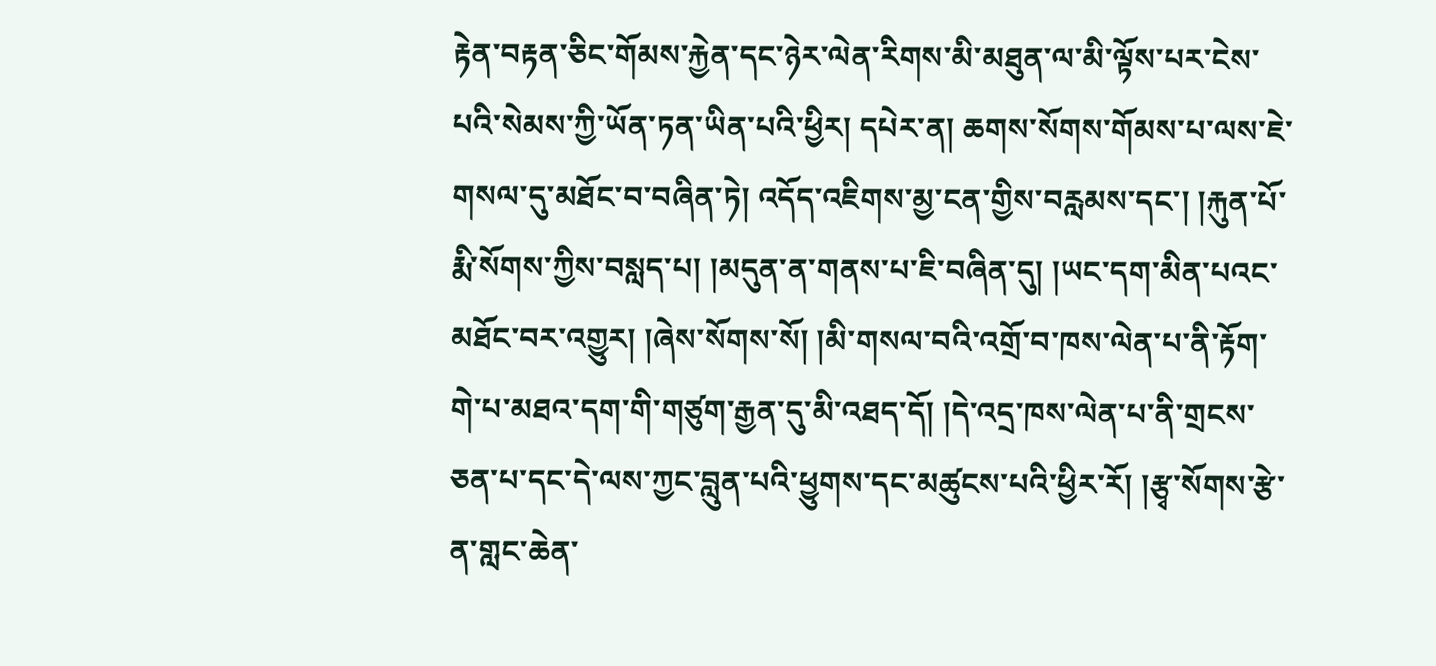རྟེན་བརྟན་ཅིང་གོམས་རྐྱེན་དང་ཉེར་ལེན་རིགས་མི་མཐུན་ལ་མི་ལྟོས་པར་ངེས་པའི་སེམས་ཀྱི་ཡོན་ཏན་ཡིན་པའི་ཕྱིར། དཔེར་ན། ཆགས་སོགས་གོམས་པ་ལས་ཇེ་གསལ་དུ་མཐོང་བ་བཞིན་ཏེ། འདོད་འཇིགས་མྱ་ངན་གྱིས་བརླམས་དང་། །རྐུན་པོ་རྨི་སོགས་ཀྱིས་བསླད་པ། །མདུན་ན་གནས་པ་ཇི་བཞིན་དུ། །ཡང་དག་མིན་པའང་མཐོང་བར་འགྱུར། །ཞེས་སོགས་སོ། །མི་གསལ་བའི་འགྲོ་བ་ཁས་ལེན་པ་ནི་རྟོག་གེ་པ་མཐའ་དག་གི་གཙུག་རྒྱན་དུ་མི་འཐད་དོ། །དེ་འདྲ་ཁས་ལེན་པ་ནི་གྲངས་ཅན་པ་དང་དེ་ལས་ཀྱང་བླུན་པའི་ཕྱུགས་དང་མཚུངས་པའི་ཕྱིར་རོ། །རྩྭ་སོགས་རྩེ་ན་གླང་ཆེན་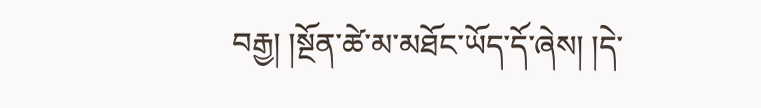བརྒྱ། །སྔོན་ཚེ་མ་མཐོང་ཡོད་དོ་ཞེས། །དེ་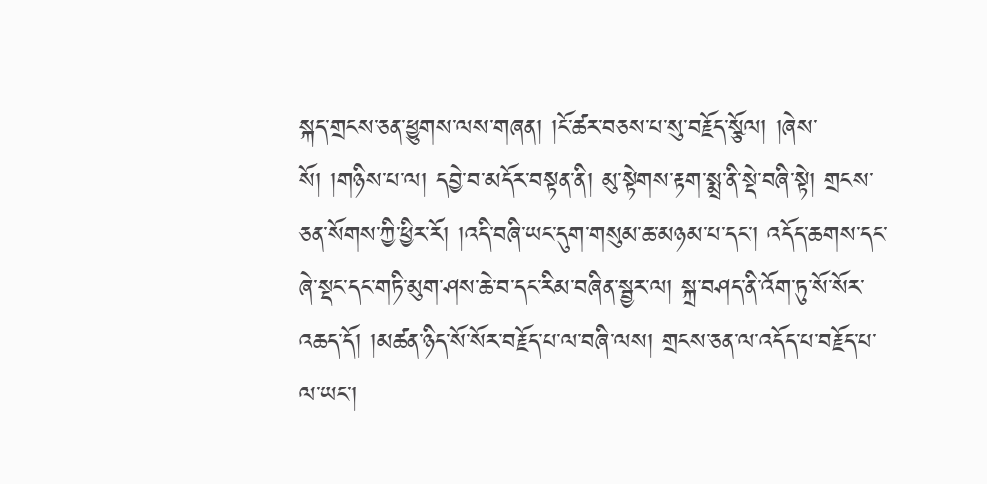སྐད་གྲངས་ཅན་ཕྱུགས་ལས་གཞན། །ངོ་ཚར་བཅས་པ་སུ་བརྗོད་སྩོལ། །ཞེས་སོ། །གཉིས་པ་ལ། དབྱེ་བ་མདོར་བསྟན་ནི། མུ་སྟེགས་རྟག་སྨྲ་ནི་སྡེ་བཞི་སྟེ། གྲངས་ཅན་སོགས་ཀྱི་ཕྱིར་རོ། །འདི་བཞི་ཡང་དུག་གསུམ་ཆ་མཉམ་པ་དང་། འདོད་ཆགས་དང་ཞེ་སྡང་དང་གཏི་མུག་ཤས་ཆེ་བ་དང་རིམ་བཞིན་སྦྱར་ལ། སྐྲ་བཤད་ནི་འོག་ཏུ་སོ་སོར་འཆད་དོ། །མཚན་ཉིད་སོ་སོར་བརྗོད་པ་ལ་བཞི་ལས། གྲངས་ཅན་ལ་འདོད་པ་བརྗོད་པ་ལ་ཡང་།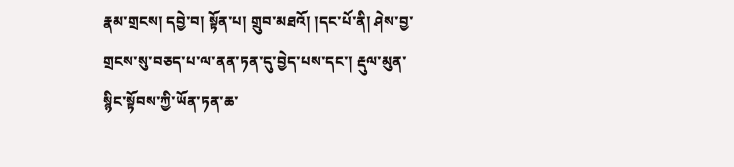རྣམ་གྲངས། དབྱེ་བ། སྟོན་པ། གྲུབ་མཐའོ། །དང་པོ་ནི། ཤེས་བྱ་གྲངས་སུ་བཅད་པ་ལ་ནན་ཏན་དུ་བྱེད་པས་དང་། རྡུལ་མུན་སྙིང་སྟོབས་ཀྱི་ཡོན་ཏན་ཆ་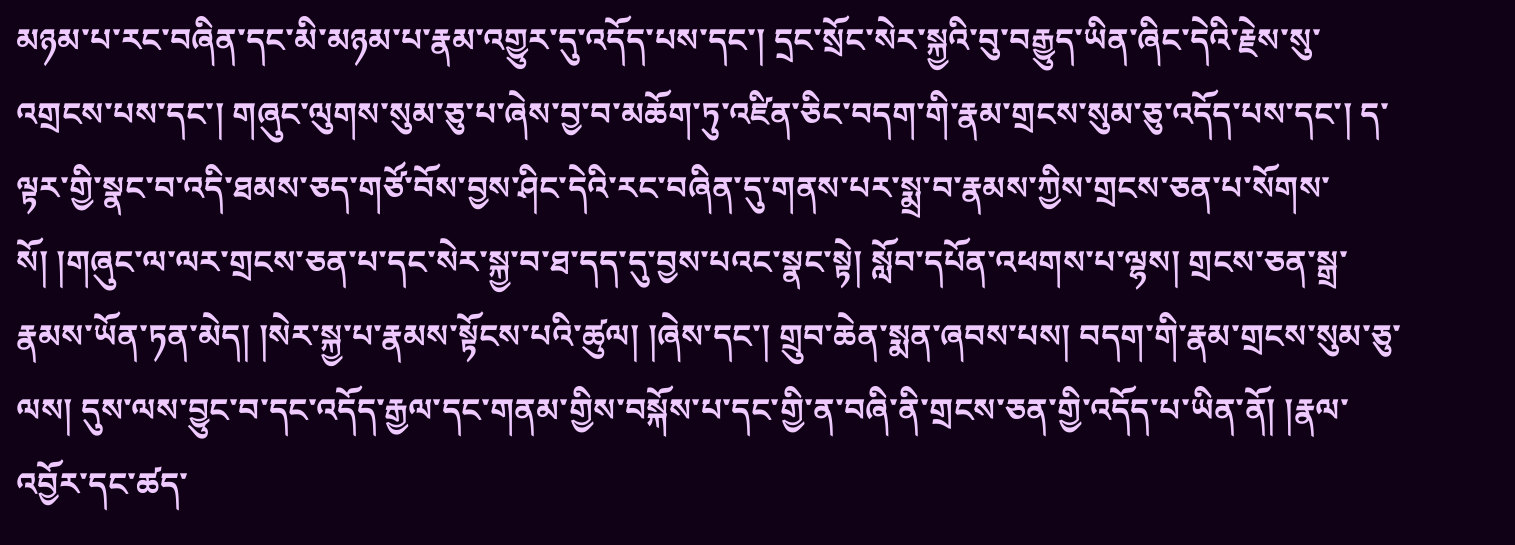མཉམ་པ་རང་བཞིན་དང་མི་མཉམ་པ་རྣམ་འགྱུར་དུ་འདོད་པས་དང་། དྲང་སྲོང་སེར་སྐྱའི་བུ་བརྒྱུད་ཡིན་ཞིང་དེའི་རྗེས་སུ་འགྲངས་པས་དང་། གཞུང་ལུགས་སུམ་ཅུ་པ་ཞེས་བྱ་བ་མཆོག་ཏུ་འཛིན་ཅིང་བདག་གི་རྣམ་གྲངས་སུམ་ཅུ་འདོད་པས་དང་། ད་ལྟར་གྱི་སྣང་བ་འདི་ཐམས་ཅད་གཙོ་བོས་བྱས་ཤིང་དེའི་རང་བཞིན་དུ་གནས་པར་སྨྲ་བ་རྣམས་ཀྱིས་གྲངས་ཅན་པ་སོགས་སོ། །གཞུང་ལ་ལར་གྲངས་ཅན་པ་དང་སེར་སྐྱ་བ་ཐ་དད་དུ་བྱས་པའང་སྣང་སྟེ། སློབ་དཔོན་འཕགས་པ་ལྷས། གྲངས་ཅན་སྒྲ་རྣམས་ཡོན་ཏན་མེད། །སེར་སྐྱ་པ་རྣམས་སྟོངས་པའི་ཚུལ། །ཞེས་དང་། གྲུབ་ཆེན་སྨན་ཞབས་པས། བདག་གི་རྣམ་གྲངས་སུམ་ཅུ་ལས། དུས་ལས་བྱུང་བ་དང་འདོད་རྒྱལ་དང་གནམ་གྱིས་བསྐོས་པ་དང་གྱི་ན་བཞི་ནི་གྲངས་ཅན་གྱི་འདོད་པ་ཡིན་ནོ། །རྣལ་འབྱོར་དང་ཚད་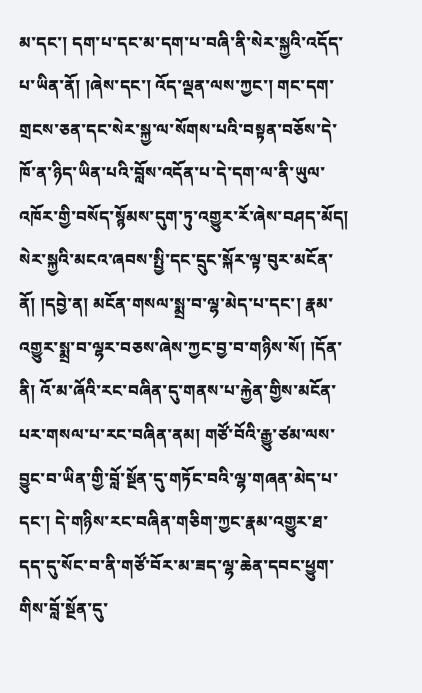མ་དང་། དག་པ་དང་མ་དག་པ་བཞི་ནི་སེར་སྐྱའི་འདོད་པ་ཡིན་ནོ། །ཞེས་དང་། འོད་ལྡན་ལས་ཀྱང་། གང་དག་གྲངས་ཅན་དང་སེར་སྐྱ་ལ་སོགས་པའི་བསྟན་བཅོས་དེ་ཁོ་ན་ཉིད་ཡིན་པའི་བློས་འདོན་པ་དེ་དག་ལ་ནི་ཡུལ་འཁོར་གྱི་བསོད་སྙོམས་དུག་ཏུ་འགྱུར་རོ་ཞེས་བཤད་མོད། སེར་སྐྱའི་མངའ་ཞབས་སྤྱི་དང་དྲུང་སྐོར་ལྟ་བུར་མངོན་ནོ། །དབྱེ་ན། མངོན་གསལ་སྨྲ་བ་ལྷ་མེད་པ་དང་། རྣམ་འགྱུར་སྨྲ་བ་ལྷར་བཅས་ཞེས་ཀྱང་བྱ་བ་གཉིས་སོ། །དོན་ནི། འོ་མ་ཞོའི་རང་བཞིན་དུ་གནས་པ་རྐྱེན་གྱིས་མངོན་པར་གསལ་པ་རང་བཞིན་ནམ། གཙོ་བོའི་རྒྱུ་ཙམ་ལས་བྱུང་བ་ཡིན་གྱི་བློ་སྔོན་དུ་གཏོང་བའི་ལྷ་གཞན་མེད་པ་དང་། དེ་གཉིས་རང་བཞིན་གཅིག་ཀྱང་རྣམ་འགྱུར་ཐ་དད་དུ་སོང་བ་ནི་གཙོ་བོར་མ་ཟད་ལྷ་ཆེན་དབང་ཕྱུག་གིས་བློ་སྔོན་དུ་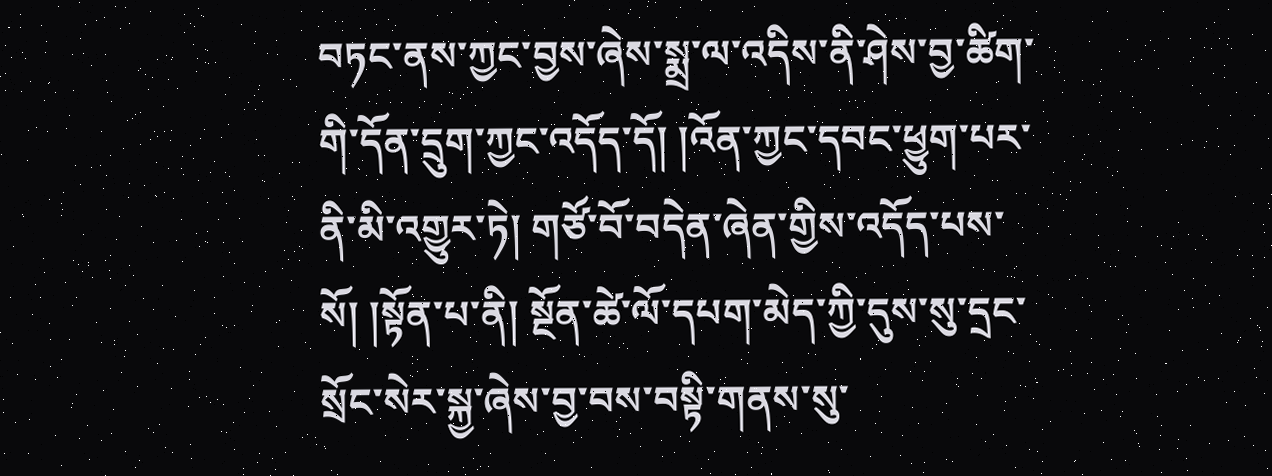བཏང་ནས་ཀྱང་བྱས་ཞེས་སྨྲ་ལ་འདིས་ནི་ཤེས་བྱ་ཚིག་གི་དོན་དྲུག་ཀྱང་འདོད་དོ། །འོན་ཀྱང་དབང་ཕྱུག་པར་ནི་མི་འགྱུར་ཏེ། གཙོ་བོ་བདེན་ཞེན་གྱིས་འདོད་པས་སོ། །སྟོན་པ་ནི། སྔོན་ཚེ་ལོ་དཔག་མེད་ཀྱི་དུས་སུ་དྲང་སྲོང་སེར་སྐྱ་ཞེས་བྱ་བས་བསྟི་གནས་སུ་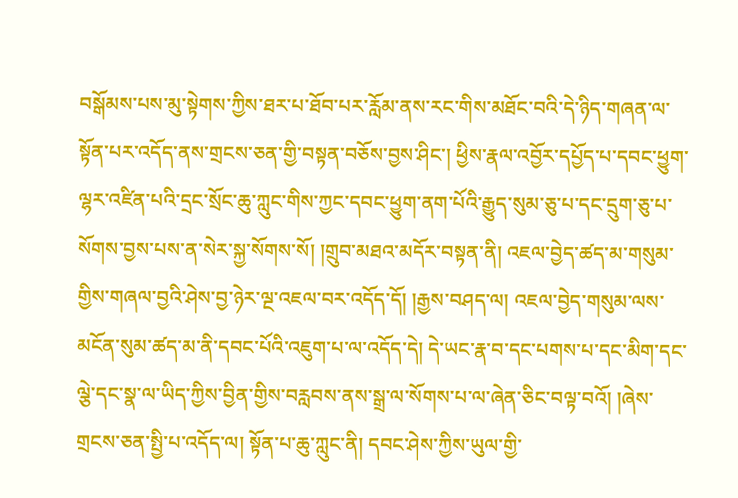བསྒོམས་པས་མུ་སྟེགས་ཀྱིས་ཐར་པ་ཐོབ་པར་རློམ་ནས་རང་གིས་མཐོང་བའི་དེ་ཉིད་གཞན་ལ་སྟོན་པར་འདོད་ནས་གྲངས་ཅན་གྱི་བསྟན་བཅོས་བྱས་ཤིང་། ཕྱིས་རྣལ་འབྱོར་དཔྱོད་པ་དབང་ཕྱུག་ལྷར་འཛིན་པའི་དྲང་སྲོང་ཆུ་ཀླུང་གིས་ཀྱང་དབང་ཕྱུག་ནག་པོའི་རྒྱུད་སུམ་ཅུ་པ་དང་དྲུག་ཅུ་པ་སོགས་བྱས་པས་ན་སེར་སྐྱ་སོགས་སོ། །གྲུབ་མཐའ་མདོར་བསྟན་ནི། འཇལ་བྱེད་ཚད་མ་གསུམ་གྱིས་གཞལ་བྱའི་ཤེས་བྱ་ཉེར་ལྔ་འཇལ་བར་འདོད་དོ། །རྒྱས་བཤད་ལ། འཇལ་བྱེད་གསུམ་ལས་མངོན་སུམ་ཚད་མ་ནི་དབང་པོའི་འཇུག་པ་ལ་འདོད་དེ། དེ་ཡང་རྣ་བ་དང་པགས་པ་དང་མིག་དང་ལྕེ་དང་སྣ་ལ་ཡིད་ཀྱིས་བྱིན་གྱིས་བརླབས་ནས་སྒྲ་ལ་སོགས་པ་ལ་ཞེན་ཅིང་བལྟ་བའོ། །ཞེས་གྲངས་ཅན་སྤྱི་པ་འདོད་ལ། སྟོན་པ་ཆུ་ཀླུང་ནི། དབང་ཤེས་ཀྱིས་ཡུལ་གྱི་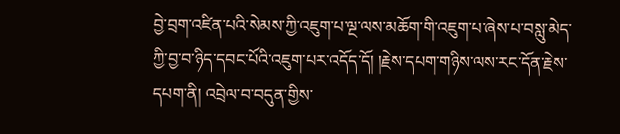བྱེ་བྲག་འཛིན་པའི་སེམས་ཀྱི་འཇུག་པ་ལྔ་ལས་མཆོག་གི་འཇུག་པ་ཞེས་པ་བསླུ་མེད་ཀྱི་བྱ་བ་ཉིད་དབང་པོའི་འཇུག་པར་འདོད་དོ། །རྗེས་དཔག་གཉིས་ལས་རང་དོན་རྗེས་དཔག་ནི། འབྲེལ་བ་བདུན་གྱིས་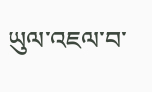ཡུལ་འཇལ་བ་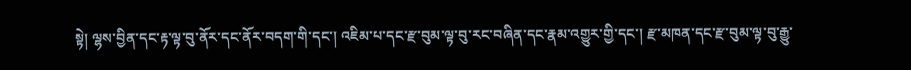སྟེ། ལྷས་བྱིན་དང་རྟ་ལྟ་བུ་ནོར་དང་ནོར་བདག་གི་དང་། འཇིམ་པ་དང་རྫ་བུམ་ལྟ་བུ་རང་བཞིན་དང་རྣམ་འགྱུར་གྱི་དང་། རྫ་མཁན་དང་རྫ་བུམ་ལྟ་བུ་རྒྱུ་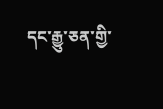དང་རྒྱུ་ཅན་གྱི་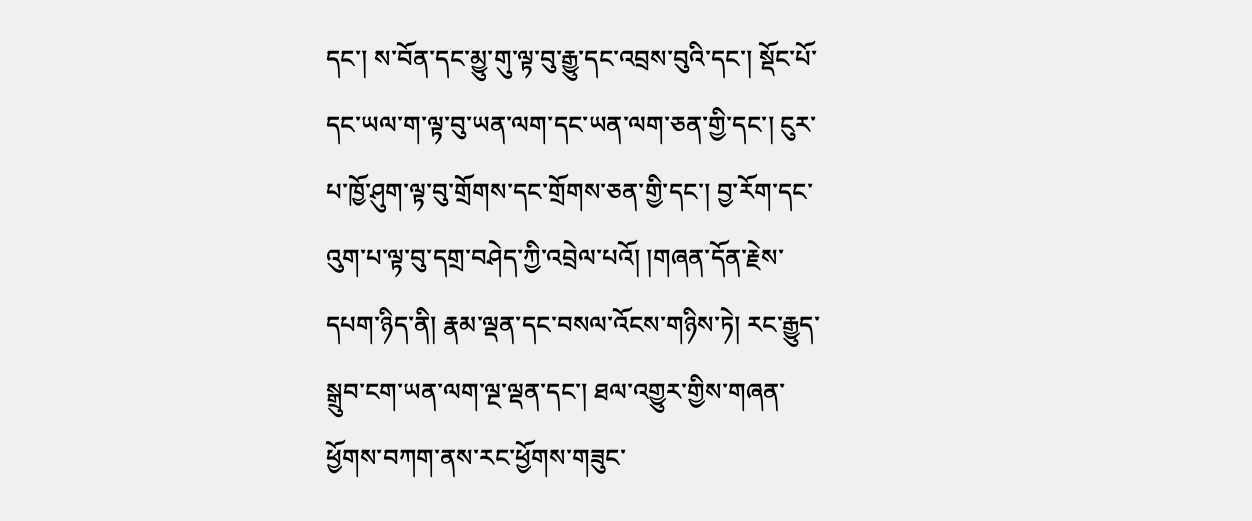དང་། ས་བོན་དང་མྱུ་གུ་ལྟ་བུ་རྒྱུ་དང་འབྲས་བུའི་དང་། སྡོང་པོ་དང་ཡལ་ག་ལྟ་བུ་ཡན་ལག་དང་ཡན་ལག་ཅན་གྱི་དང་། ངུར་པ་ཁྱོ་ཤུག་ལྟ་བུ་གྲོགས་དང་གྲོགས་ཅན་གྱི་དང་། བྱ་རོག་དང་འུག་པ་ལྟ་བུ་དགྲ་བཤེད་ཀྱི་འབྲེལ་པའོ། །གཞན་དོན་རྗེས་དཔག་ཉིད་ནི། རྣམ་ལྡན་དང་བསལ་འོངས་གཉིས་ཏེ། རང་རྒྱུད་སྒྲུབ་ངག་ཡན་ལག་ལྔ་ལྡན་དང་། ཐལ་འགྱུར་གྱིས་གཞན་ཕྱོགས་བཀག་ནས་རང་ཕྱོགས་གཟུང་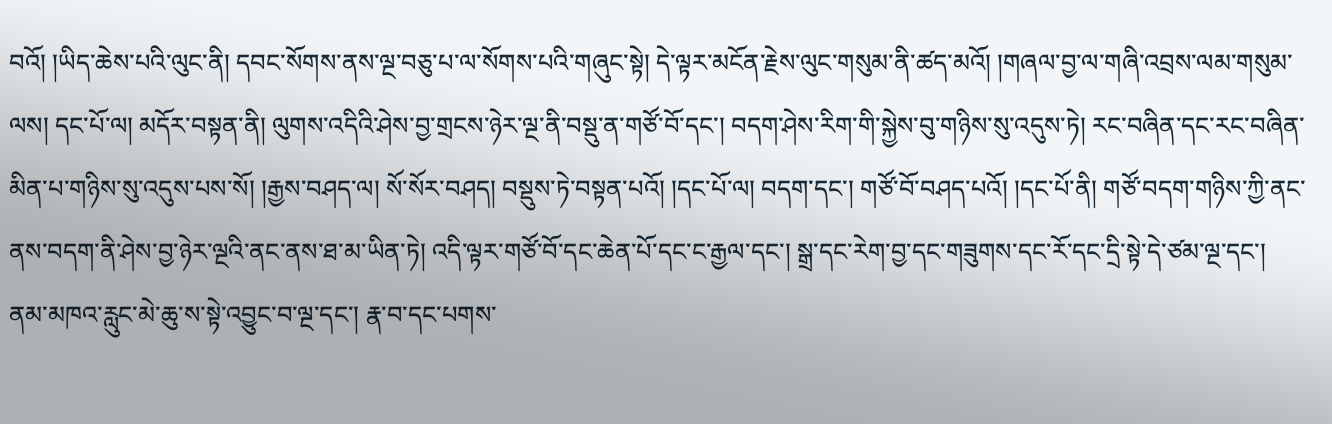བའོ། །ཡིད་ཆེས་པའི་ལུང་ནི། དབང་སོགས་ནས་ལྔ་བཅུ་པ་ལ་སོགས་པའི་གཞུང་སྟེ། དེ་ལྟར་མངོན་རྗེས་ལུང་གསུམ་ནི་ཚད་མའོ། །གཞལ་བྱ་ལ་གཞི་འབྲས་ལམ་གསུམ་ལས། དང་པོ་ལ། མདོར་བསྟན་ནི། ལུགས་འདིའི་ཤེས་བྱ་གྲངས་ཉེར་ལྔ་ནི་བསྡུ་ན་གཙོ་བོ་དང་། བདག་ཤེས་རིག་གི་སྐྱེས་བུ་གཉིས་སུ་འདུས་ཏེ། རང་བཞིན་དང་རང་བཞིན་མིན་པ་གཉིས་སུ་འདུས་པས་སོ། །རྒྱས་བཤད་ལ། སོ་སོར་བཤད། བསྡུས་ཏེ་བསྟན་པའོ། །དང་པོ་ལ། བདག་དང་། གཙོ་བོ་བཤད་པའོ། །དང་པོ་ནི། གཙོ་བདག་གཉིས་ཀྱི་ནང་ནས་བདག་ནི་ཤེས་བྱ་ཉེར་ལྔའི་ནང་ནས་ཐ་མ་ཡིན་ཏེ། འདི་ལྟར་གཙོ་བོ་དང་ཆེན་པོ་དང་ང་རྒྱལ་དང་། སྒྲ་དང་རེག་བྱ་དང་གཟུགས་དང་རོ་དང་དྲི་སྟེ་དེ་ཙམ་ལྔ་དང་། ནམ་མཁའ་རླུང་མེ་ཆུ་ས་སྟེ་འབྱུང་བ་ལྔ་དང་། རྣ་བ་དང་པགས་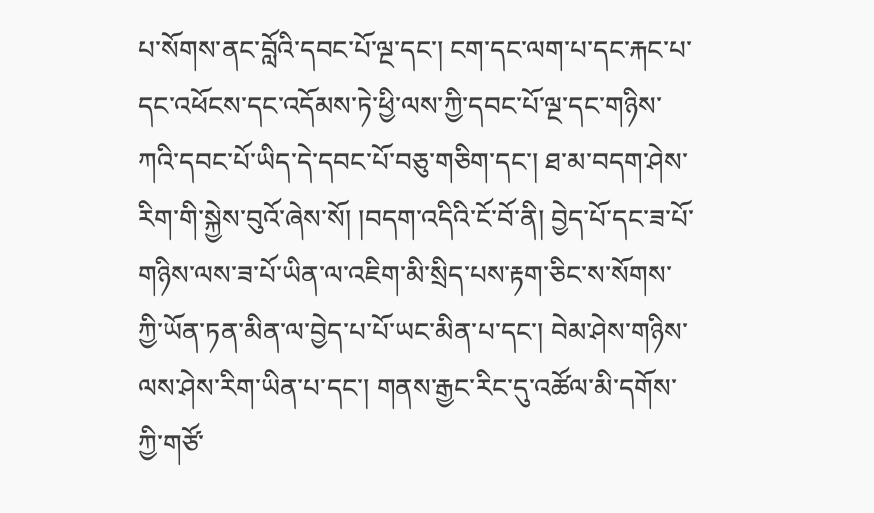པ་སོགས་ནང་བློའི་དབང་པོ་ལྔ་དང་། ངག་དང་ལག་པ་དང་རྐང་པ་དང་འཕོངས་དང་འདོམས་ཏེ་ཕྱི་ལས་ཀྱི་དབང་པོ་ལྔ་དང་གཉིས་ཀའི་དབང་པོ་ཡིད་དེ་དབང་པོ་བཅུ་གཅིག་དང་། ཐ་མ་བདག་ཤེས་རིག་གི་སྐྱེས་བུའོ་ཞེས་སོ། །བདག་འདིའི་ངོ་བོ་ནི། བྱེད་པོ་དང་ཟ་པོ་གཉིས་ལས་ཟ་པོ་ཡིན་ལ་འཇིག་མི་སྲིད་པས་རྟག་ཅིང་ས་སོགས་ཀྱི་ཡོན་ཏན་མིན་ལ་བྱེད་པ་པོ་ཡང་མིན་པ་དང་། བེམ་ཤེས་གཉིས་ལས་ཤེས་རིག་ཡིན་པ་དང་། གནས་རྒྱང་རིང་དུ་འཚོལ་མི་དགོས་ཀྱི་གཙོ་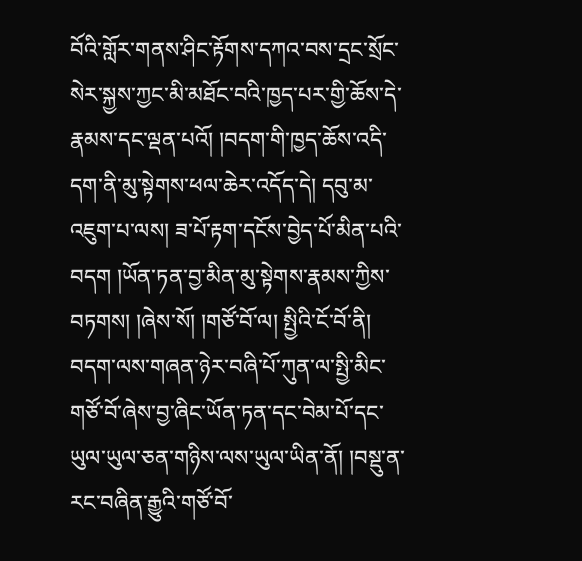བོའི་གློར་གནས་ཤིང་རྟོགས་དཀའ་བས་དྲང་སྲོང་སེར་སྐྱས་ཀྱང་མི་མཐོང་བའི་ཁྱད་པར་གྱི་ཆོས་དེ་རྣམས་དང་ལྡན་པའོ། །བདག་གི་ཁྱད་ཆོས་འདི་དག་ནི་མུ་སྟེགས་ཕལ་ཆེར་འདོད་དེ། དབུ་མ་འཇུག་པ་ལས། ཟ་པོ་རྟག་དངོས་བྱེད་པོ་མིན་པའི་བདག །ཡོན་ཏན་བྱ་མིན་མུ་སྟེགས་རྣམས་ཀྱིས་བཏགས། །ཞེས་སོ། །གཙོ་བོ་ལ། སྤྱིའི་ངོ་བོ་ནི། བདག་ལས་གཞན་ཉེར་བཞི་པོ་ཀུན་ལ་སྤྱི་མིང་གཙོ་བོ་ཞེས་བྱ་ཞིང་ཡོན་ཏན་དང་བེམ་པོ་དང་ཡུལ་ཡུལ་ཅན་གཉིས་ལས་ཡུལ་ཡིན་ནོ། །བསྡུ་ན་རང་བཞིན་རྒྱུའི་གཙོ་བོ་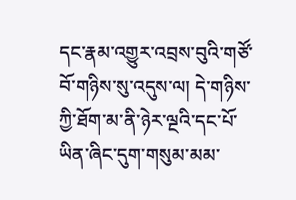དང་རྣམ་འགྱུར་འབྲས་བུའི་གཙོ་བོ་གཉིས་སུ་འདུས་ལ། དེ་གཉིས་ཀྱི་ཐོག་མ་ནི་ཉེར་ལྔའི་དང་པོ་ཡིན་ཞིང་དུག་གསུམ་མམ་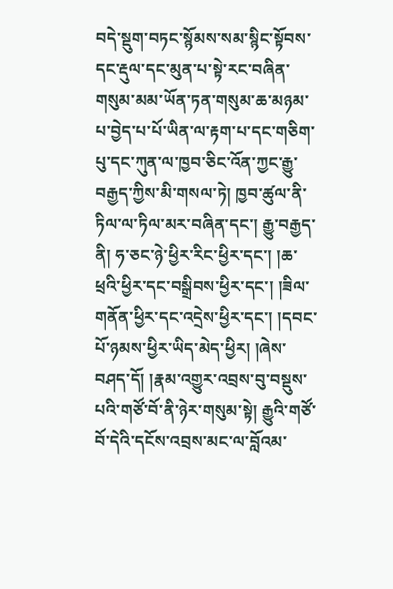བདེ་སྡུག་བཏང་སྙོམས་སམ་སྙིང་སྟོབས་དང་རྡུལ་དང་མུན་པ་སྟེ་རང་བཞིན་གསུམ་མམ་ཡོན་ཏན་གསུམ་ཆ་མཉམ་པ་བྱེད་པ་པོ་ཡིན་ལ་རྟག་པ་དང་གཅིག་པུ་དང་ཀུན་ལ་ཁྱབ་ཅིང་འོན་ཀྱང་རྒྱུ་བརྒྱད་ཀྱིས་མི་གསལ་ཏེ། ཁྱབ་ཚུལ་ནི་ཏིལ་ལ་ཏིལ་མར་བཞིན་དང་། རྒྱུ་བརྒྱད་ནི། ཧ་ཅང་ཉེ་ཕྱིར་རིང་ཕྱིར་དང་། །ཆ་ཕྲའི་ཕྱིར་དང་བསྒྲིབས་ཕྱིར་དང་། །ཟིལ་གནོན་ཕྱིར་དང་འདྲེས་ཕྱིར་དང་། །དབང་པོ་ཉམས་ཕྱིར་ཡིད་མེད་ཕྱིར། །ཞེས་བཤད་དོ། །རྣམ་འགྱུར་འབྲས་བུ་བསྡུས་པའི་གཙོ་བོ་ནི་ཉེར་གསུམ་སྟེ། རྒྱུའི་གཙོ་བོ་དེའི་དངོས་འབྲས་མང་ལ་བློའམ་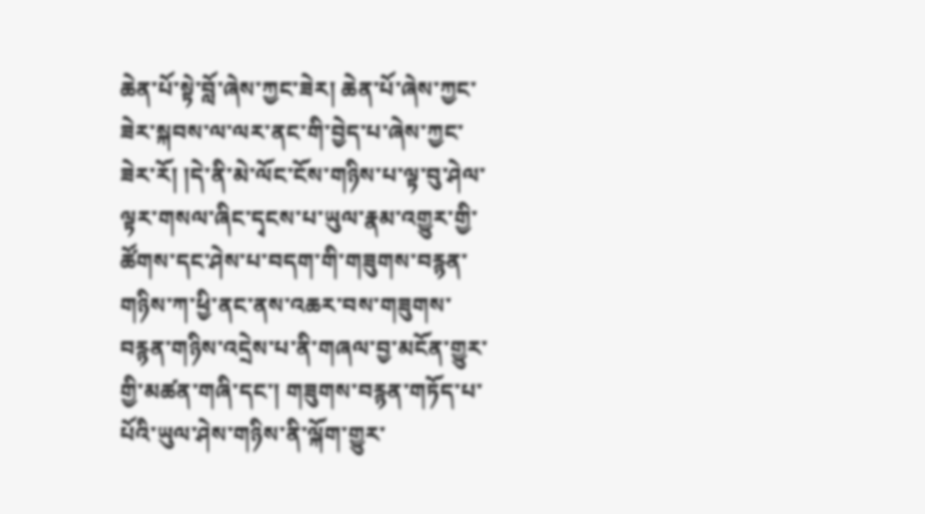ཆེན་པོ་སྟེ་བློ་ཞེས་ཀྱང་ཟེར། ཆེན་པོ་ཞེས་ཀྱང་ཟེར་སྐབས་ལ་ལར་ནང་གི་བྱེད་པ་ཞེས་ཀྱང་ཟེར་རོ། །དེ་ནི་མེ་ལོང་ངོས་གཉིས་པ་ལྟ་བུ་ཤེལ་ལྟར་གསལ་ཞིང་དྭངས་པ་ཡུལ་རྣམ་འགྱུར་གྱི་ཚོགས་དང་ཤེས་པ་བདག་གི་གཟུགས་བརྙན་གཉིས་ཀ་ཕྱི་ནང་ནས་འཆར་བས་གཟུགས་བརྙན་གཉིས་འདྲེས་པ་ནི་གཞལ་བྱ་མངོན་གྱུར་གྱི་མཚན་གཞི་དང་། གཟུགས་བརྙན་གཏོད་པ་པོའི་ཡུལ་ཤེས་གཉིས་ནི་ལྐོག་གྱུར་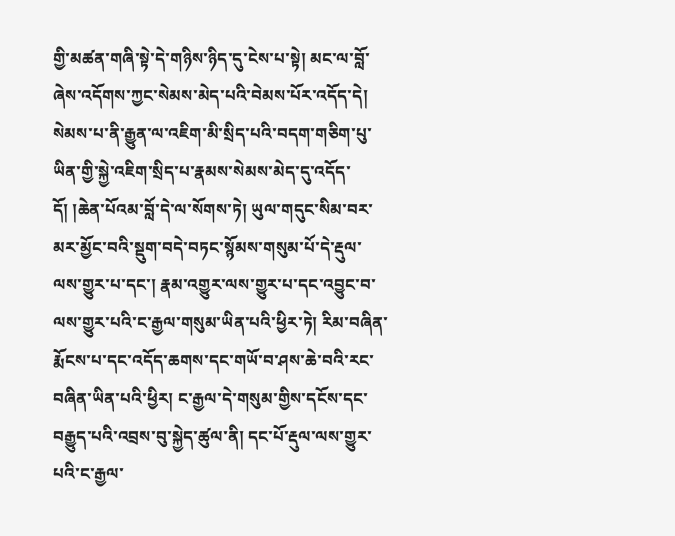གྱི་མཚན་གཞི་སྟེ་དེ་གཉིས་ཉིད་དུ་ངེས་པ་སྟེ། མང་ལ་བློ་ཞེས་འདོགས་ཀྱང་སེམས་མེད་པའི་བེམས་པོར་འདོད་དེ། སེམས་པ་ནི་རྒྱུན་ལ་འཇིག་མི་སྲིད་པའི་བདག་གཅིག་པུ་ཡིན་གྱི་སྐྱེ་འཇིག་སྲིད་པ་རྣམས་སེམས་མེད་དུ་འདོད་དོ། །ཆེན་པོའམ་བློ་དེ་ལ་སོགས་ཏེ། ཡུལ་གདུང་སིམ་བར་མར་མྱོང་བའི་སྡུག་བདེ་བཏང་སྙོམས་གསུམ་པོ་དེ་རྡུལ་ལས་གྱུར་པ་དང་། རྣམ་འགྱུར་ལས་གྱུར་པ་དང་འབྱུང་བ་ལས་གྱུར་པའི་ང་རྒྱལ་གསུམ་ཡིན་པའི་ཕྱིར་ཏེ། རིམ་བཞིན་རྨོངས་པ་དང་འདོད་ཆགས་དང་གཡོ་བ་ཤས་ཆེ་བའི་རང་བཞིན་ཡིན་པའི་ཕྱིར། ང་རྒྱལ་དེ་གསུམ་གྱིས་དངོས་དང་བརྒྱུད་པའི་འབྲས་བུ་སྐྱེད་ཚུལ་ནི། དང་པོ་རྡུལ་ལས་གྱུར་པའི་ང་རྒྱལ་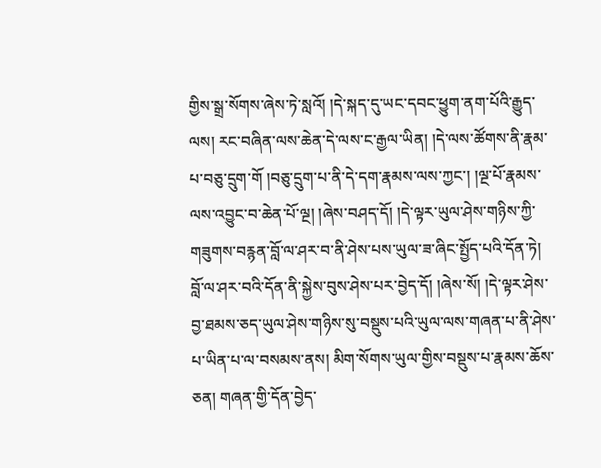གྱིས་སྒྲ་སོགས་ཞེས་ཏེ་སླའོ། །དེ་སྐད་དུ་ཡང་དབང་ཕྱུག་ནག་པོའི་རྒྱུད་ལས། རང་བཞིན་ལས་ཆེན་དེ་ལས་ང་རྒྱལ་ཡིན། །དེ་ལས་ཚོགས་ནི་རྣམ་པ་བཅུ་དྲུག་གོ །བཅུ་དྲུག་པ་ནི་དེ་དག་རྣམས་ལས་ཀྱང་། །ལྔ་པོ་རྣམས་ལས་འབྱུང་བ་ཆེན་པོ་ལྔ། །ཞེས་བཤད་དོ། །དེ་ལྟར་ཡུལ་ཤེས་གཉིས་ཀྱི་གཟུགས་བརྙན་བློ་ལ་ཤར་བ་ནི་ཤེས་པས་ཡུལ་ཟ་ཞིང་སྤྱོད་པའི་དོན་ཏེ། བློ་ལ་ཤར་བའི་དོན་ནི་སྐྱེས་བུས་ཤེས་པར་བྱེད་དོ། །ཞེས་སོ། །དེ་ལྟར་ཤེས་བྱ་ཐམས་ཅད་ཡུལ་ཤེས་གཉིས་སུ་བསྡུས་པའི་ཡུལ་ལས་གཞན་པ་ནི་ཤེས་པ་ཡིན་པ་ལ་བསམས་ནས། མིག་སོགས་ཡུལ་གྱིས་བསྡུས་པ་རྣམས་ཆོས་ཅན། གཞན་གྱི་དོན་བྱེད་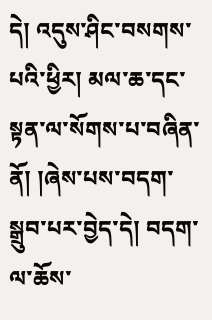དེ། འདུས་ཤིང་བསགས་པའི་ཕྱིར། མལ་ཆ་དང་སྟན་ལ་སོགས་པ་བཞིན་ནོ། །ཞེས་པས་བདག་སྒྲུབ་པར་བྱེད་དེ། བདག་ལ་ཆོས་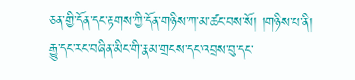ཅན་གྱི་དོན་དང་རྟགས་ཀྱི་དོན་གཉིས་ཀ་མ་ཚང་བས་སོ། །གཉིས་པ་ནི། རྒྱུ་དང་རང་བཞིན་མིང་གི་རྣམ་གྲངས་དང་འབྲས་བུ་དང་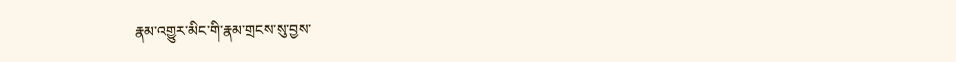རྣམ་འགྱུར་མིང་གི་རྣམ་གྲངས་སུ་བྱས་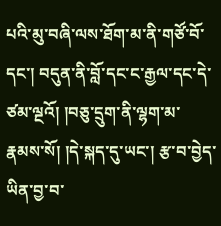པའི་མུ་བཞི་ལས་ཐོག་མ་ནི་གཙོ་བོ་དང་། བདུན་ནི་བློ་དང་ང་རྒྱལ་དང་དེ་ཙམ་ལྔའོ། །བཅུ་དྲུག་ནི་ལྷག་མ་རྣམས་སོ། །དེ་སྐད་དུ་ཡང་། རྩ་བ་བྱེད་ཡིན་བྱ་བ་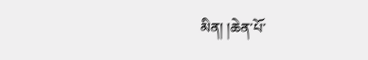མིན། །ཆེན་པོ་